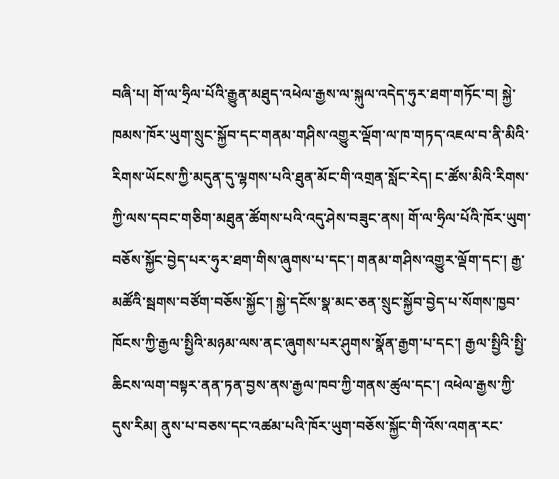བཞི་པ། གོ་ལ་ཧྲིལ་པོའི་རྒྱུན་མཐུད་འཕེལ་རྒྱས་ལ་སྐུལ་འདེད་ཧུར་ཐག་གཏོང་བ། སྐྱེ་ཁམས་ཁོར་ཡུག་སྲུང་སྐྱོབ་དང་གནམ་གཤིས་འགྱུར་ལྡོག་ལ་ཁ་གཏད་འཇལ་བ་ནི་མིའི་རིགས་ཡོངས་ཀྱི་མདུན་དུ་ལྷགས་པའི་ཐུན་མོང་གི་འགྲན་སློང་རེད། ང་ཚོས་མིའི་རིགས་ཀྱི་ལས་དབང་གཅིག་མཐུན་ཚོགས་པའི་འདུ་ཤེས་བཟུང་ནས། གོ་ལ་ཧྲིལ་པོའི་ཁོར་ཡུག་བཅོས་སྐྱོང་བྱེད་པར་ཧུར་ཐག་གིས་ཞུགས་པ་དང་། གནམ་གཤིས་འགྱུར་ལྡོག་དང་། རྒྱ་མཚོའི་སྦགས་བཙོག་བཅོས་སྐྱོང་། སྐྱེ་དངོས་སྣ་མང་ཅན་སྲུང་སྐྱོབ་བྱེད་པ་སོགས་ཁྱབ་ཁོངས་ཀྱི་རྒྱལ་སྤྱིའི་མཉམ་ལས་ནང་ཞུགས་པར་ཤུགས་སྣོན་རྒྱག་པ་དང་། རྒྱལ་སྤྱིའི་སྤྱི་ཆིངས་ལག་བསྟར་ནན་ཏན་བྱས་ནས་རྒྱལ་ཁབ་ཀྱི་གནས་ཚུལ་དང་། འཕེལ་རྒྱས་ཀྱི་དུས་རིམ། ནུས་པ་བཅས་དང་འཚམ་པའི་ཁོར་ཡུག་བཅོས་སྐྱོང་གི་འོས་འགན་རང་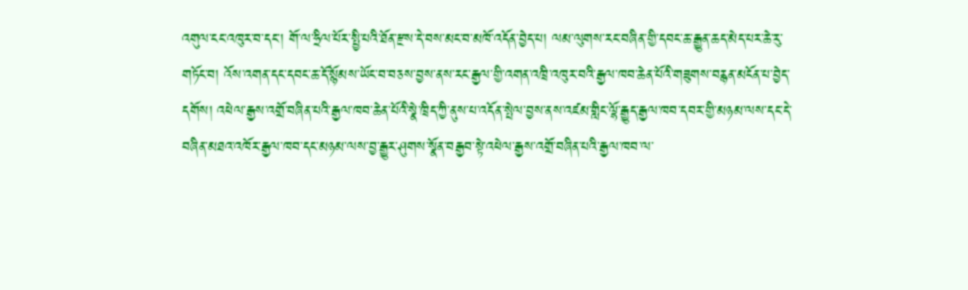འགུལ་ངང་འཁུར་བ་དང་། གོ་ལ་ཧྲིལ་པོར་སྤྱི་པའི་ཐོན་རྫས་དེ་བས་མང་བ་མཁོ་འདོན་བྱེད་པ། ལམ་ལུགས་རང་བཞིན་གྱི་དབང་ཆ་རྒྱུན་ཆད་མེད་པར་ཆེ་རུ་གཏོང་བ། འོས་འགན་དང་དབང་ཆ་དོ་སྙོམས་ཡོང་བ་བཅས་བྱས་ནས་རང་རྒྱལ་གྱི་འགན་འཁྲི་འཁུར་བའི་རྒྱལ་ཁབ་ཆེན་པོའི་གཟུགས་བརྙན་མངོན་པ་བྱེད་དགོས། འཕེལ་རྒྱས་འགྲོ་བཞིན་པའི་རྒྱལ་ཁབ་ཆེན་པོའི་སྣེ་ཁྲིད་ཀྱི་ནུས་པ་འདོན་སྤེལ་བྱས་ནས་འཛམ་གླིང་ལྷོ་རྒྱུད་རྒྱལ་ཁབ་དབར་གྱི་མཉམ་ལས་དང་དེ་བཞིན་མཐའ་འཁོར་རྒྱལ་ཁབ་དང་མཉམ་ལས་བྱ་རྒྱུར་ཤུགས་སྣོན་བརྒྱབ་སྟེ་འཕེལ་རྒྱས་འགྲོ་བཞིན་པའི་རྒྱལ་ཁབ་ལ་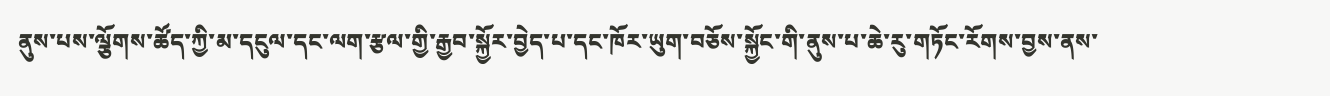ནུས་པས་ལྕོགས་ཚོད་ཀྱི་མ་དངུལ་དང་ལག་རྩལ་གྱི་རྒྱབ་སྐྱོར་བྱེད་པ་དང་ཁོར་ཡུག་བཅོས་སྐྱོང་གི་ནུས་པ་ཆེ་རུ་གཏོང་རོགས་བྱས་ནས་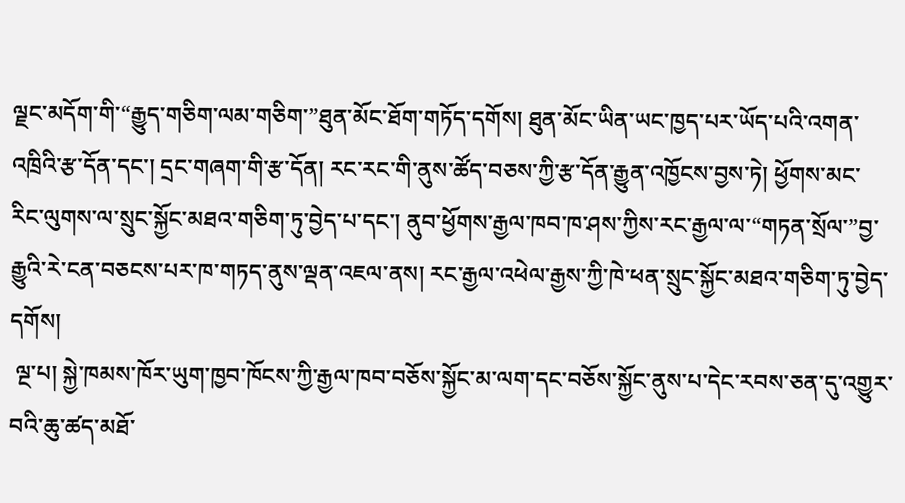ལྗང་མདོག་གི་“རྒྱུད་གཅིག་ལམ་གཅིག་”ཐུན་མོང་ཐོག་གཏོད་དགོས། ཐུན་མོང་ཡིན་ཡང་ཁྱད་པར་ཡོད་པའི་འགན་འཁྲིའི་རྩ་དོན་དང་། དྲང་གཞག་གི་རྩ་དོན། རང་རང་གི་ནུས་ཚོད་བཅས་ཀྱི་རྩ་དོན་རྒྱུན་འཁྱོངས་བྱས་ཏེ། ཕྱོགས་མང་རིང་ལུགས་ལ་སྲུང་སྐྱོང་མཐའ་གཅིག་ཏུ་བྱེད་པ་དང་། ནུབ་ཕྱོགས་རྒྱལ་ཁབ་ཁ་ཤས་ཀྱིས་རང་རྒྱལ་ལ་“གཏན་སྲོལ་”བྱ་རྒྱུའི་རེ་ངན་བཅངས་པར་ཁ་གཏད་ནུས་ལྡན་འཇལ་ནས། རང་རྒྱལ་འཕེལ་རྒྱས་ཀྱི་ཁེ་ཕན་སྲུང་སྐྱོང་མཐའ་གཅིག་ཏུ་བྱེད་དགོས།
 ལྔ་པ། སྐྱེ་ཁམས་ཁོར་ཡུག་ཁྱབ་ཁོངས་ཀྱི་རྒྱལ་ཁབ་བཅོས་སྐྱོང་མ་ལག་དང་བཅོས་སྐྱོང་ནུས་པ་དེང་རབས་ཅན་དུ་འགྱུར་བའི་ཆུ་ཚད་མཐོ་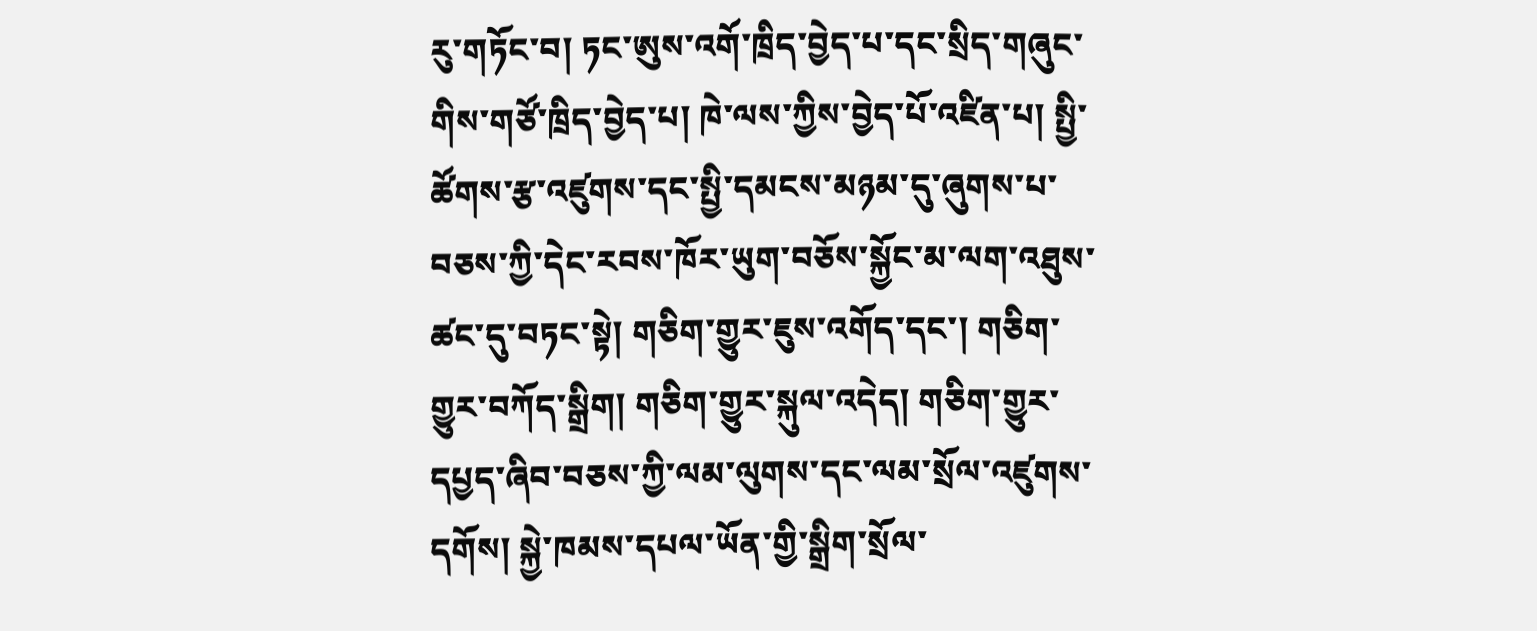རུ་གཏོང་བ། ཏང་ཨུས་འགོ་ཁྲིད་བྱེད་པ་དང་སྲིད་གཞུང་གིས་གཙོ་ཁྲིད་བྱེད་པ། ཁེ་ལས་ཀྱིས་བྱེད་པོ་འཛིན་པ། སྤྱི་ཚོགས་རྩ་འཛུགས་དང་སྤྱི་དམངས་མཉམ་དུ་ཞུགས་པ་བཅས་ཀྱི་དེང་རབས་ཁོར་ཡུག་བཅོས་སྐྱོང་མ་ལག་འཐུས་ཚང་དུ་བཏང་སྟེ། གཅིག་གྱུར་ཇུས་འགོད་དང་། གཅིག་གྱུར་བཀོད་སྒྲིག། གཅིག་གྱུར་སྐུལ་འདེད། གཅིག་གྱུར་དཔྱད་ཞིབ་བཅས་ཀྱི་ལམ་ལུགས་དང་ལམ་སྲོལ་འཛུགས་དགོས། སྐྱེ་ཁམས་དཔལ་ཡོན་གྱི་སྒྲིག་སྲོལ་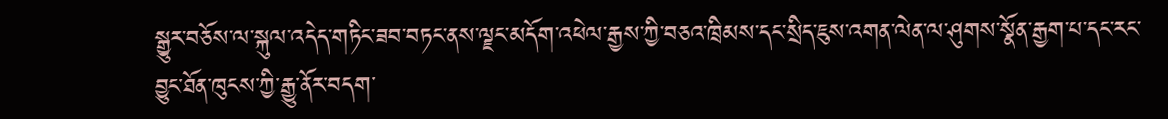སྒྱུར་བཅོས་ལ་སྐུལ་འདེད་གཏིང་ཟབ་བཏང་ནས་ལྗང་མདོག་འཕེལ་རྒྱས་ཀྱི་བཅའ་ཁྲིམས་དང་སྲིད་ཇུས་འགན་ལེན་ལ་ཤུགས་སྣོན་རྒྱག་པ་དང་རང་བྱུང་ཐོན་ཁུངས་ཀྱི་རྒྱུ་ནོར་བདག་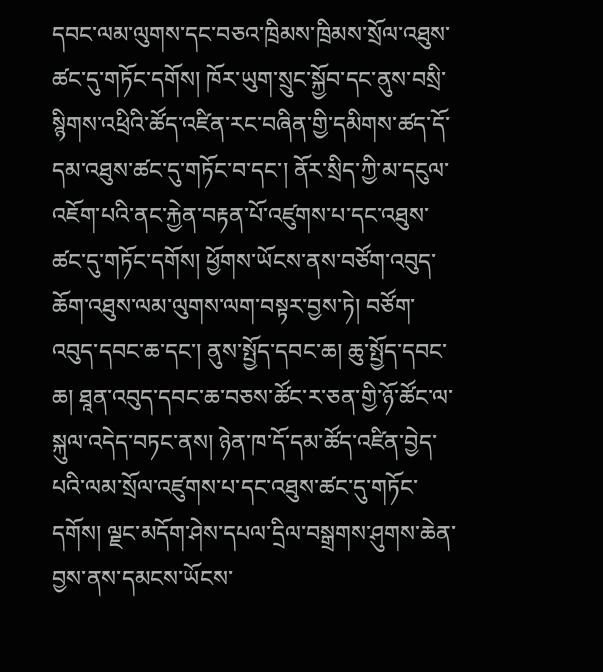དབང་ལམ་ལུགས་དང་བཅའ་ཁྲིམས་ཁྲིམས་སྲོལ་འཐུས་ཚང་དུ་གཏོང་དགོས། ཁོར་ཡུག་སྲུང་སྐྱོབ་དང་ནུས་བསྲི་སྙིགས་འཕྲིའི་ཚོད་འཛིན་རང་བཞིན་གྱི་དམིགས་ཚད་དོ་དམ་འཐུས་ཚང་དུ་གཏོང་བ་དང་། ནོར་སྲིད་ཀྱི་མ་དངུལ་འཇོག་པའི་ནང་རྐྱེན་བརྟན་པོ་འཛུགས་པ་དང་འཐུས་ཚང་དུ་གཏོང་དགོས། ཕྱོགས་ཡོངས་ནས་བཙོག་འབུད་ཆོག་འཐུས་ལམ་ལུགས་ལག་བསྟར་བྱས་ཏེ། བཙོག་འབུད་དབང་ཆ་དང་། ནུས་སྤྱོད་དབང་ཆ། ཆུ་སྤྱོད་དབང་ཆ། ཐཱན་འབུད་དབང་ཆ་བཅས་ཚོང་ར་ཅན་གྱི་ཉོ་ཚོང་ལ་སྐུལ་འདེད་བཏང་ནས། ཉེན་ཁ་དོ་དམ་ཚོད་འཛིན་བྱེད་པའི་ལམ་སྲོལ་འཛུགས་པ་དང་འཐུས་ཚང་དུ་གཏོང་དགོས། ལྗང་མདོག་ཤེས་དཔལ་དྲིལ་བསྒྲགས་ཤུགས་ཆེན་བྱས་ནས་དམངས་ཡོངས་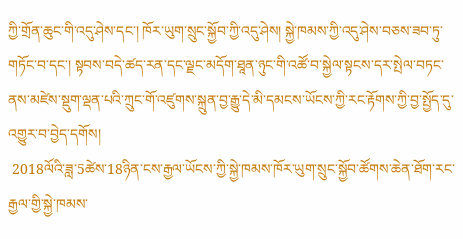ཀྱི་གྲོན་ཆུང་གི་འདུ་ཤེས་དང་། ཁོར་ཡུག་སྲུང་སྐྱོབ་ཀྱི་འདུ་ཤེས། སྐྱེ་ཁམས་ཀྱི་འདུ་ཤེས་བཅས་ཟབ་ཏུ་གཏོང་བ་དང་། སྟབས་བདེ་ཚད་རན་དང་ལྗང་མདོག་ཐཱན་ཉུང་གི་འཚོ་བ་སྐྱེལ་སྟངས་དར་སྤེལ་བཏང་ནས་མཛེས་སྡུག་ལྡན་པའི་ཀྲུང་གོ་འཛུགས་སྐྲུན་བྱ་རྒྱུ་དེ་མི་དམངས་ཡོངས་ཀྱི་རང་རྟོགས་ཀྱི་བྱ་སྤྱོད་དུ་འགྱུར་བ་བྱེད་དགོས།
 2018ལོའི་ཟླ་5ཚེས་18ཉིན་ངས་རྒྱལ་ཡོངས་ཀྱི་སྐྱེ་ཁམས་ཁོར་ཡུག་སྲུང་སྐྱོབ་ཚོགས་ཆེན་ཐོག་རང་རྒྱལ་གྱི་སྐྱེ་ཁམས་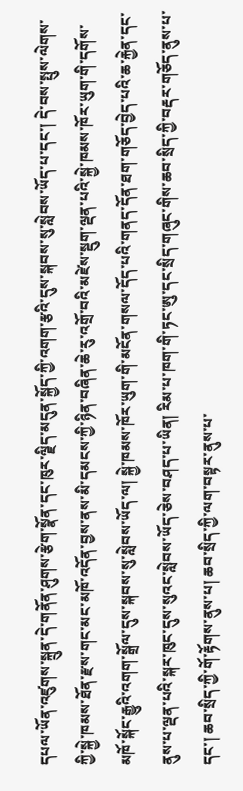དཔལ་ཡོན་འཛུགས་སྐྲུན་དེ་གནོན་ཤུགས་རྩེག་སྣོན་དང་ཁུར་ལྗིད་མདུན་སྐྱོད་ཀྱི་འགག་རྩའི་དུས་སྐབས་སུ་སླེབས་ཡོད་པ་དང་། དེ་བས་སྤུས་ལེགས་ཀྱི་སྐྱེ་ཁམས་ཐོན་རྫས་གང་མང་མཁོ་འདོན་བྱས་ནས་མི་དམངས་ཀྱི་ཉིན་བཞིན་ཆེ་རུ་འགྲོ་བའི་མཛེས་སྡུག་ལྡན་པའི་སྐྱེ་ཁམས་ཁོར་ཡུག་གི་དགོས་མཁོ་སྐོང་རྒྱུའི་འགག་སྒྲོལ་དུས་སྐབས་སུ་སླེབས་ཡོད་ལ། སྐྱེ་ཁམས་ཁོར་ཡུག་གི་མངོན་གསལ་དོད་པའི་གནད་དོན་ཐག་གཅོད་བྱེད་པའི་ཆ་རྐྱེན་དང་ནུས་པ་ལྡན་པའི་སྐར་ཁུང་དུས་སུའང་སླེབས་ཡོད་ཅེས་བཤད་པ་ཡིན། རིམ་པ་ཁག་གི་ཏང་ཨུ་དང་སྲིད་གཞུང་གིས་ཆབ་སྲིད་ཀྱི་བརྡར་གཅོད་ནུས་པ་དང་། ཆབ་སྲིད་ཀྱི་གོ་རྟོགས་ནུས་པ། ཆབ་སྲིད་ཀྱི་ལག་བསྟར་ནུས་པ་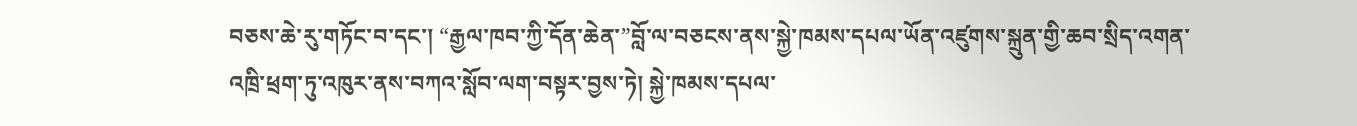བཅས་ཆེ་རུ་གཏོང་བ་དང་། “རྒྱལ་ཁབ་ཀྱི་དོན་ཆེན་”བློ་ལ་བཅངས་ནས་སྐྱེ་ཁམས་དཔལ་ཡོན་འཛུགས་སྐྲུན་གྱི་ཆབ་སྲིད་འགན་འཁྲི་ཕྲག་ཏུ་འཁུར་ནས་བཀའ་སློབ་ལག་བསྟར་བྱས་ཏེ། སྐྱེ་ཁམས་དཔལ་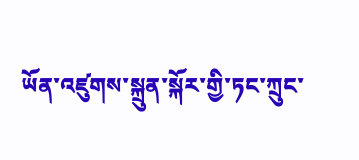ཡོན་འཛུགས་སྐྲུན་སྐོར་གྱི་ཏང་ཀྲུང་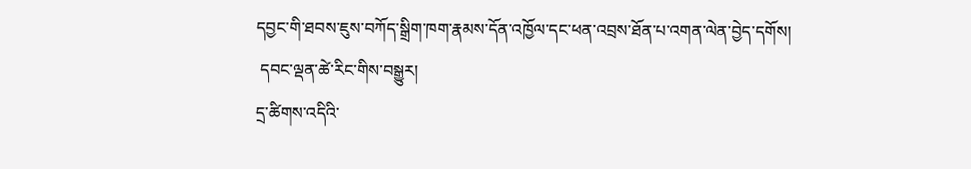དབྱང་གི་ཐབས་ཇུས་བཀོད་སྒྲིག་ཁག་རྣམས་དོན་འཁྱོལ་དང་ཕན་འབྲས་ཐོན་པ་འགན་ལེན་བྱེད་དགོས།
 དབང་ལྡན་ཚེ་རིང་གིས་བསྒྱུར།
དྲ་ཚིགས་འདིའི་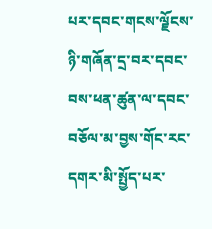པར་དབང་གངས་ལྗོངས་ཉི་གཞོན་དྲ་བར་དབང་བས་ཕན་ཚུན་ལ་དབང་བཅོལ་མ་བྱས་གོང་རང་དགར་མི་སྤྱོད་པར་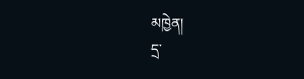མཁྱེན།
དྲ་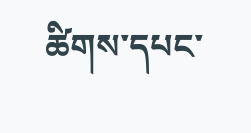ཚིགས་དཔང་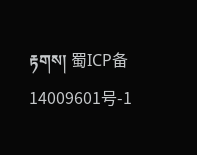རྟགས། 蜀ICP备14009601号-1